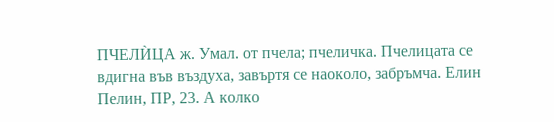ПЧЕЛЍЦА ж. Умал. от пчела; пчеличка. Пчелицата се вдигна във въздуха, завъртя се наоколо, забръмча. Елин Пелин, ПР, 23. А колко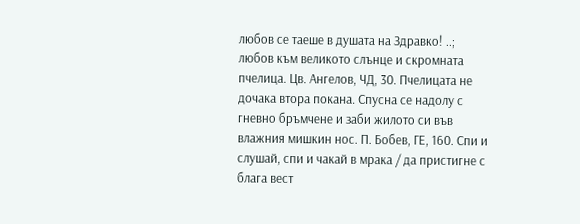любов се таеше в душата на Здравко! ..; любов към великото слънце и скромната пчелица. Цв. Ангелов, ЧД, 30. Пчелицата не дочака втора покана. Спусна се надолу с гневно бръмчене и заби жилото си във влажния мишкин нос. П. Бобев, ГЕ, 160. Спи и слушай, спи и чакай в мрака / да пристигне с блага вест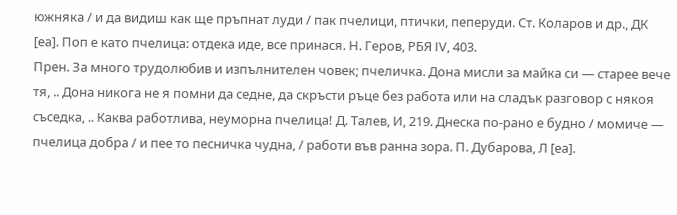южняка / и да видиш как ще пръпнат луди / пак пчелици, птички, пеперуди. Ст. Коларов и др., ДК [еа]. Поп е като пчелица: отдека иде, все принася. Н. Геров, РБЯ ІV, 403.
Прен. За много трудолюбив и изпълнителен човек; пчеличка. Дона мисли за майка си — старее вече тя, .. Дона никога не я помни да седне, да скръсти ръце без работа или на сладък разговор с някоя съседка, .. Каква работлива, неуморна пчелица! Д. Талев, И, 219. Днеска по-рано е будно / момиче — пчелица добра / и пее то песничка чудна, / работи във ранна зора. П. Дубарова, Л [еа].